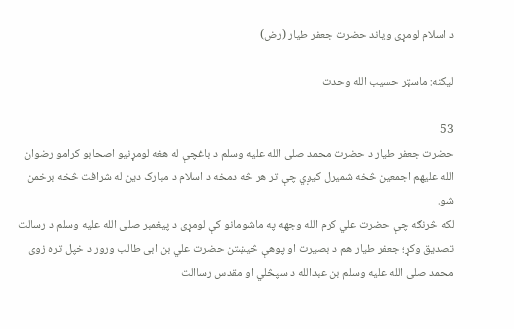د اسلام لومړی وياند حضرت جعفر طیار (رض)

ليکنه: ماسټر حسیب الله وحدت

53
حضرت جعفر طیار د حضرت محمد صلى الله عليه وسلم د باغچې له هغه لومړنیو اصحابو کرامو رضوان الله علیهم اجمعین څخه شمیرل کیږي چې تر هر څه دمخه د اسلام د مبارک دین له شرافت څخه برخمن شو.
لکه څرنګه چې حضرت علي کرم الله وجهه په ماشومانو کې لومړی د پیغمبر صلى الله عليه وسلم د رسالت تصدیق وکړ؛ جعفر طیار هم د بصیرت او پوهې څیښتن حضرت علي بن ابی طالب ورور د خپل تره زوی محمد صلى الله عليه وسلم بن عبدالله د سپڅلي او مقدس رساالت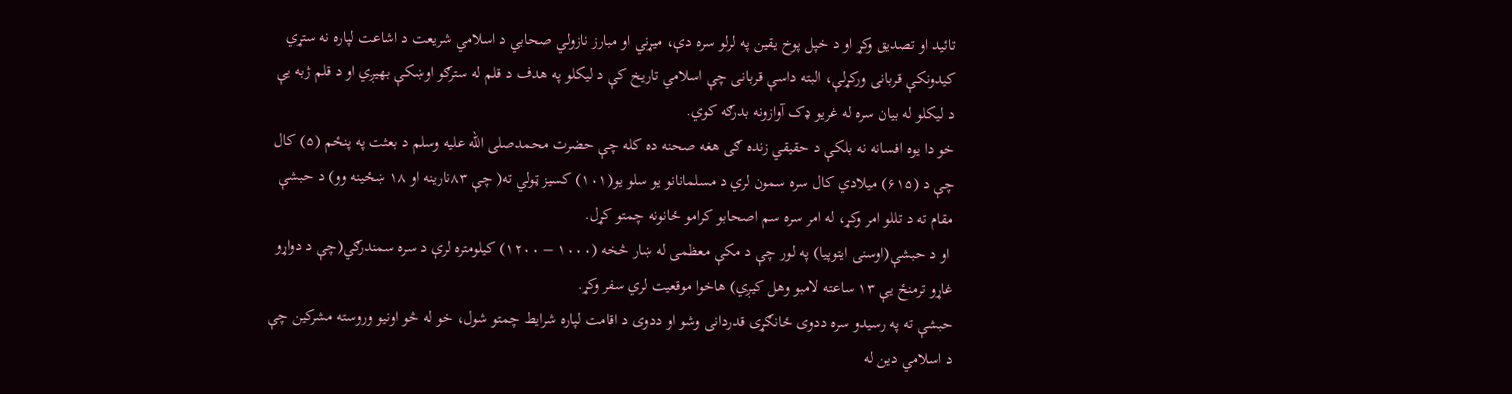تائید او تصدیق وکړ او د خپل پوخ یقین په لرلو سره دې، میړني او مبارز نازولي صحابي د اسلامي شريعت د اشاعت لپاره نه ستړي کيدونکې قربانی ورکړلې، البته داسې قربانی چې اسلامي تاريخ کې د ليکلو په هدف د قلم له سترګو اوښکې بهيږي او د قلم ژبه یې د ليکلو له بیان سره له غريو ډک آوازونه بدرګه کوي.
خو دا يوه افسانه نه بلکې د حقيقي زنده ګی هغه صحنه ده کله چې حضرت محمدصلى الله عليه وسلم د بعثت په پنځم (۵) کال چې د (۶۱۵) ميلادي کال سره سمون لري د مسلمانانو یو سلو یو(۱۰۱) کسیز ټولي ته( چې ۸۳نارينه او ۱۸ ښځينه وو) د حبشې مقام ته د تللو امر وکړ، له امر سره سم اصحابو کرامو ځانونه چمتو کړل.
 او د حبشې(اوسنی ایتوپیا) په لور چې د مکې معظمی له ښار څخه (۱۰۰۰ – ۱۲۰۰) کیلومتره لرې د سره سمندرګي(چې د دواړو غاړو ترمنځ یې ۱۳ ساعته لامبو وهل کیږي) هاخوا موقعیت لري سفر وکړ.
حبشې ته په رسیدو سره ددوی ځانګړی قدردانی وشو او ددوی د اقامت لپاره شرایط چمتو شول، خو له څو اونيو وروسته مشرکین چې د اسلامي دین له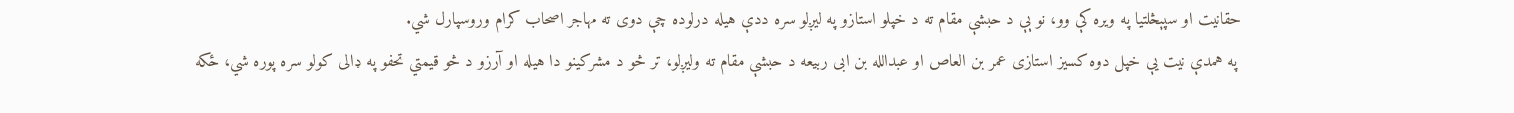حقانیت او سپېڅلتيا په ویره کې وو، نو ېې د حبشې مقام ته د خپلو استازو په ليږلو سره ددې هیله درلوده چې دوی ته مهاجر اصحاب کرام وروسپارل شي.
 په همدې نيت یې خپل دوه کسیز استازی عمر بن العاص او عبدالله بن ابی ربیعه د حبشې مقام ته وليږلو، تر څو د مشرکینو دا هیله او آرزو د څو قیمتي تحفو په ډالی کولو سره پوره شي، ځکه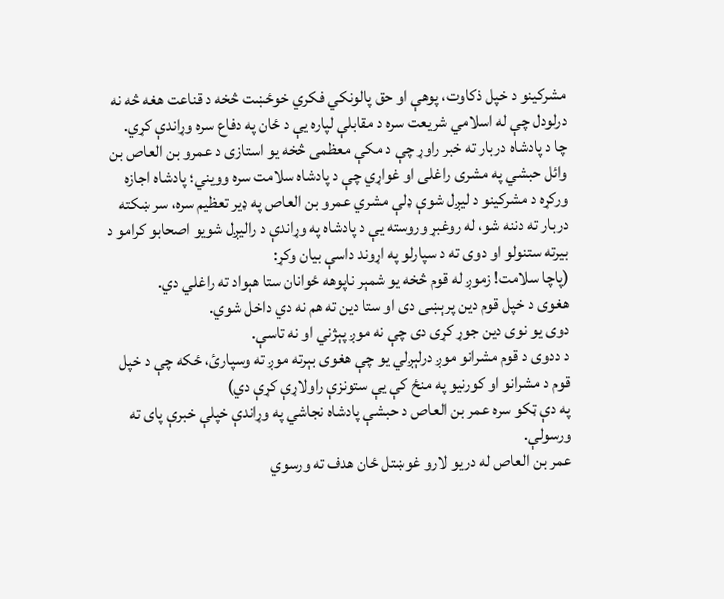مشرکینو د خپل ذکاوت، پوهې او حق پالونکي فکري خوځښت څخه د قناعت هغه څه نه درلودل چې له اسلامي شريعت سره د مقابلې لپاره یې د ځان په دفاع سره وړاندې کړي.
چا د پادشاه دربار ته خبر راوړ چې د مکې معظمی څخه یو استازی د عمرو بن العاص بن وائل حبشي په مشری راغلی او غواړي چې د پادشاه سلامت سره وویني؛ پادشاه اجازه ورکړه د مشرکینو د ليږل شوې ډلې مشري عمرو بن العاص په ډیر تعظیم سره، سر ښکته دربار ته دننه شو، له روغبړ وروسته یې د پادشاه په وړاندې د راليږل شويو اصحابو کرامو د بیرته ستنولو او دوی ته د سپارلو په اړوند داسې بیان وکړ:
(پاچا سلامت! زموږ له قوم څخه یو شمېر ناپوهه ځوانان ستا هېواد ته راغلي دي.
هغوی د خپل قوم دین پرېښی دی او ستا دین ته هم نه دي داخل شوي.
دوی یو نوی دین جوړ کړی دی چې نه موږ پېژني او نه تاسې.
د ددوی د قوم مشرانو موږ درلېږلي یو چې هغوی بېرته موږ ته وسپارئ، ځکه چې د خپل قوم د مشرانو او کورنیو په منځ کې یې ستونزې راولاړې کړې دي)
په دې ټکو سره عمر بن العاص د حبشې پادشاه نجاشي په وړاندې خپلې خبرې پای ته ورسولې.
عمر بن العاص له دريو لارو غوښتل ځان هدف ته ورسوي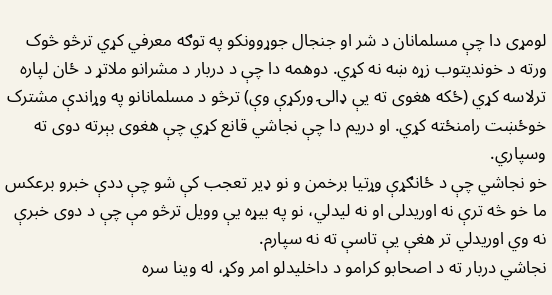لومړی دا چې مسلمانان د شر او جنجال جوړوونکو په توګه معرفي کړي ترڅو څوک ورته د خونديتوب زړه ښه نه کړي. دوهمه دا چې د دربار د مشرانو ملاتړ د ځان لپاره ترلاسه کړي (ځکه هغوی ته یې ډالۍ ورکړې وې) ترڅو د مسلمانانو په وړاندې مشترک خوځښت رامنځته کړي. او دریم دا چې نجاشي قانع کړي چې هغوی بېرته دوی ته وسپاري.
خو نجاشي چې د ځانګړې وړتیا برخمن و نو ډیر تعجب کې شو چې ددې خبرو برعکس ما خو څه ترې نه اوریدلی او نه ليدلي، نو په بیړه یې وویل ترڅو مې چې د دوی خبرې نه وي اوریدلي تر هغې یې تاسې ته نه سپارم.
نجاشي دربار ته د اصحابو کرامو د داخلیدلو امر وکړ، له وینا سره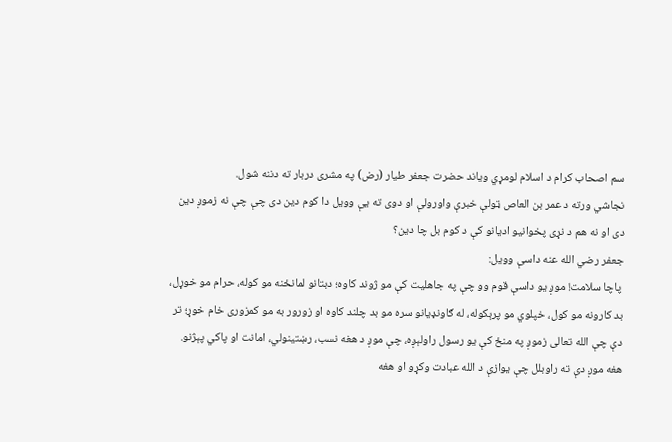سم اصحاب کرام د اسلام لومړي وياند حضرت جعفر طیار (رض) په مشری دربار ته دننه شول.
نجاشي ورته د عمر بن العاص ټولې خبرې واورولې او دوی ته یې وویل دا کوم دین دی چې چې نه زموږ دین دی او نه هم د نړی پخوانيو اديانو کې د کوم بل چا دین؟
جعفر رضي الله عنه داسې وویل:
 پاچا سلامت! موږ یو داسې قوم وو چې په جاهلیت کې مو ژوند کاوه؛ دبتانو لمانځنه مو کوله، حرام مو خوړل، بد کارونه مو کول، خپلوي مو پرېکوله، له ګاونډیانو سره مو بد چلند کاوه او زورور به مو کمزوری خام خوړ؛ تر دې چې الله تعالی زموږ په منځ کې یو رسول راولېږه، چې موږ د هغه نسب، رښتینولي، امانت او پاکي پېژنو.
هغه موږ دې ته راوبلل چې یوازې د الله عبادت وکړو او هغه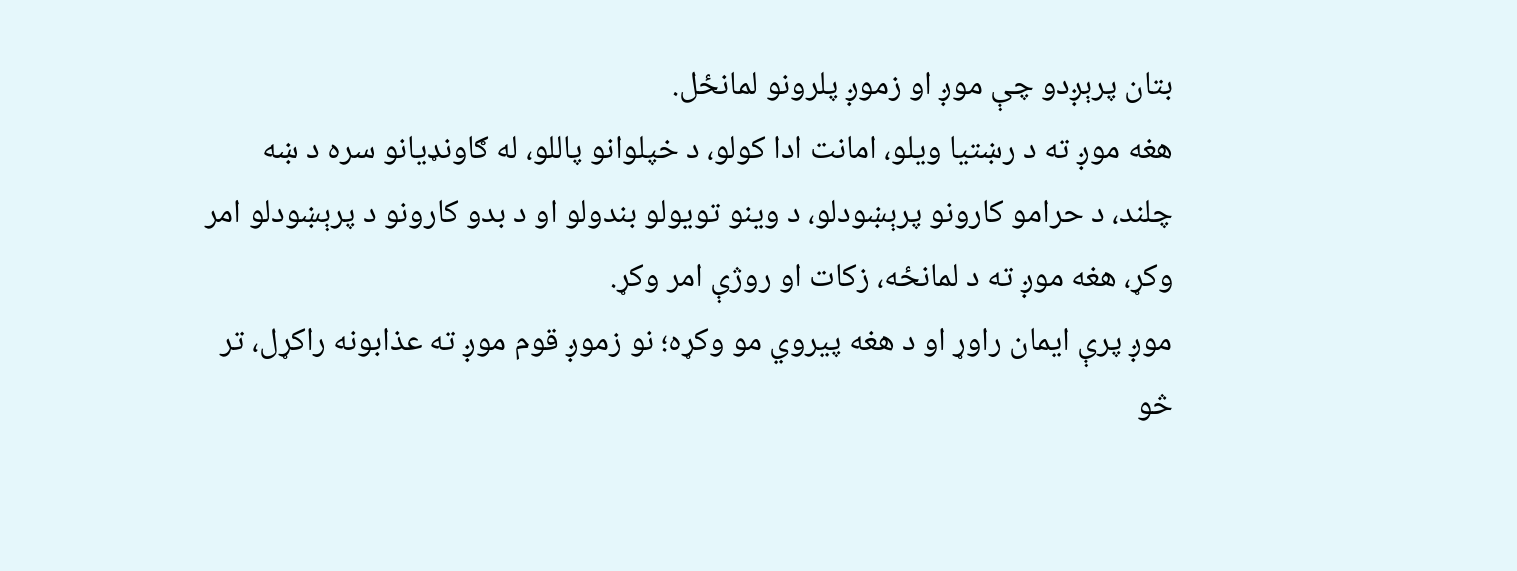بتان پرېږدو چې موږ او زموږ پلرونو لمانځل.
هغه موږ ته د رښتیا ویلو، امانت ادا کولو، د خپلوانو پاللو، له ګاونډیانو سره د ښه چلند، د حرامو کارونو پرېښودلو، د وینو تویولو بندولو او د بدو کارونو د پرېښودلو امر وکړ، هغه موږ ته د لمانځه، زکات او روژې امر وکړ.
موږ پرې ایمان راوړ او د هغه پیروي مو وکړه؛ نو زموږ قوم موږ ته عذابونه راکړل، تر څو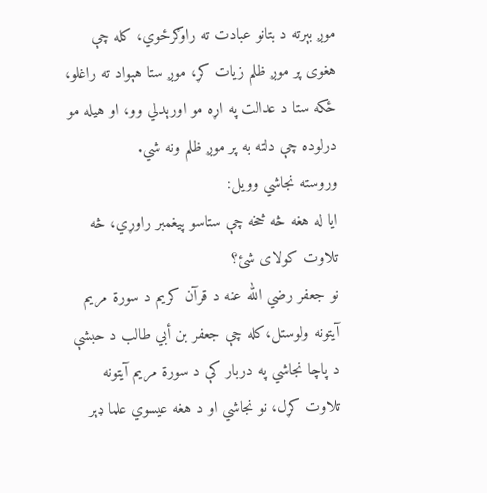موږ بېرته د بتانو عبادت ته راوګرځوي، کله چې هغوی پر موږ ظلم زیات کړ، موږ ستا هېواد ته راغلو، ځکه ستا د عدالت په اړه مو اورېدلي وو، او هیله مو درلوده چې دلته به پر موږ ظلم ونه شي.
وروسته نجاشي وویل:
ایا له هغه څه څخه چې ستاسو پیغمبر راوړي، څه تلاوت کولای شئ؟
نو جعفر رضي الله عنه د قرآن کریم د سورة مریم آیتونه ولوستل،کله چې جعفر بن أبي طالب د حبشې د پاچا نجاشي په دربار کې د سورة مریم آیتونه تلاوت کړل، نو نجاشي او د هغه عیسوي علما ډېر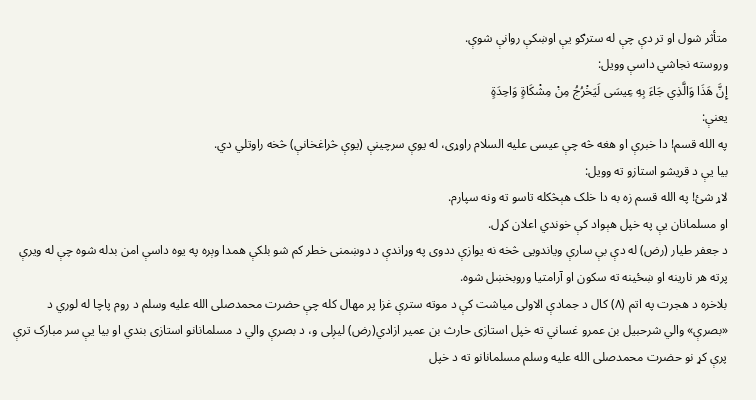متأثر شول او تر دې چې له سترګو يې اوښکې روانې شوې.
وروسته نجاشي داسې وویل:
إِنَّ هَذَا وَالَّذِي جَاءَ بِهِ عِيسَى لَيَخْرُجُ مِنْ مِشْكَاةٍ وَاحِدَةٍ
یعنې:
په الله قسم! دا خبرې او هغه څه چې عیسی علیه السلام راوړی، له یوې سرچینې (یوې څراغخانې) څخه راوتلي دي.
بیا یې د قریشو استازو ته وویل:
لاړ شئ! په الله قسم زه به دا خلک هېڅکله تاسو ته ونه سپارم.
او مسلمانان یې په خپل هېواد کې خوندي اعلان کړل.
د جعفر طیار (رض) له دې بې سارې ویاندویی څخه نه یوازې ددوی په وړاندې د دوښمنی خطر کم شو بلکې همدا وېره په یوه داسې امن بدله شوه چې له ویرې پرته هر نارینه او ښځینه ته سکون او آرامتیا وروبخښل شوه.
بلاخره د هجرت په اتم (۸) کال د جمادې الاولی میاشت کې د موته سترې غزا پر مهال کله چې حضرت محمدصلى الله عليه وسلم د روم پاچا له لوري د «بصرې» والي شرحبیل بن عمرو غساني ته خپل استازی حارث بن عمير ازادي(رض) ليږلی و، د بصرې والي د مسلمانانو استازی بندي او بیا یې سر مبارک ترې پرې کړ نو حضرت محمدصلى الله عليه وسلم مسلمانانو ته د خپل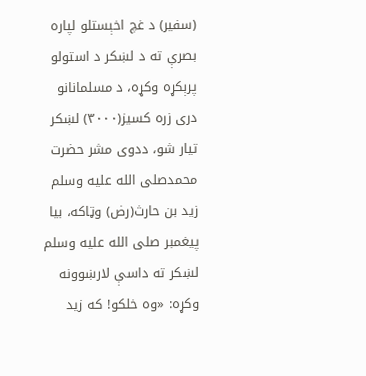(سفیر) د غچ اخېستلو لپاره بصرې ته د لښکر د استولو پرېکړه وکړه، د مسلمانانو دری زره کسيز(۳۰۰۰) لښکر تيار شو، ددوی مشر حضرت محمدصلى الله عليه وسلم زید بن حارث(رض) وټاکه، بیا پیغمبر صلى الله عليه وسلم لښکر ته داسې لارښوونه وکړه: «وه خلکو! که زید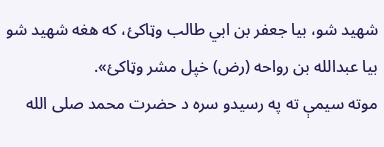شهید شو، بیا جعفر بن ابي طالب وټاکئ، که هغه شهید شو بیا عبدالله بن رواحه (رض) خپل مشر وټاکئ».
موته سیمې ته په رسیدو سره د حضرت محمد صلى الله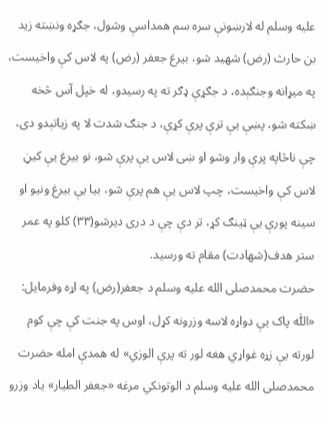عليه وسلم له لارښونې سره سم همداسې وشول، جګړه ونښته زید بن حارث (رض) شهید شو، بیرغ جعفر (رض) په لاس کې واخیست، په میړانه وجنګېده، د جګړې ډګر ته په رسیدو، له خپل آس څخه ښکته شو، پښې یې ترې پرې کړې، د جنګ شدت لا په زیاتېدو دی، چې ناڅاپه پرې وار وشو او ښی لاس یې پرې شو، نو بیرغ یې کیڼ لاس کې واخیست، چپ لاس یې هم پرې شو، بیا یې بیرغ ونيو او سینه پورې یې ټینګ کړ، تر دې چې د دری ديرشو(۳۳) کلو په عمر ستر هدف(شهادت) مقام ته ورسید.
حضرت محمدصلى الله عليه وسلم د جعفر(رض) په اړه وفرمايل: «اللّٰه پاک یې دواړه لاسه وزرونه کړل، اوس په جنت کې چې کوم لورته یې زړه غواړي هغه لور ته پرې الوزي» له همدې امله حضرت محمدصلى الله عليه وسلم د الوتونکي مرغه «جعفر الطیار» یاد وزرو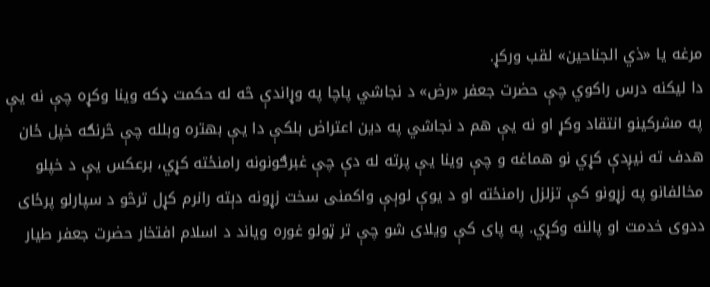مرغه یا «ذي الجناحین» لقب ورکړ.
دا ليکنه درس راکوي چې حضرت جعفر «رض» د نجاشي پاچا په وړاندې څه له حکمت ډکه وينا وکړه چې نه يې په مشرکینو انتقاد وکړ او نه يې هم د نجاشي په دین اعتراض بلکې دا یې بهتره وبلله چې څرنګه خپل ځان هدف ته نیږدې کړي نو هماغه و چې وینا یې پرته له دې چې غبرګونونه رامنځته کړي، برعکس يې د خپلو مخالفانو په زړونو کې تزلزل رامنځته او د يوې لوېې واکمنی سخت زړونه دېته رانرم کړل ترڅو د سپارلو پرځای ددوی خدمت او پالنه وکړي. په پای کې ویلای شو چې تر ټولو غوره ویاند د اسلام افتخار حضرت جعفر طیار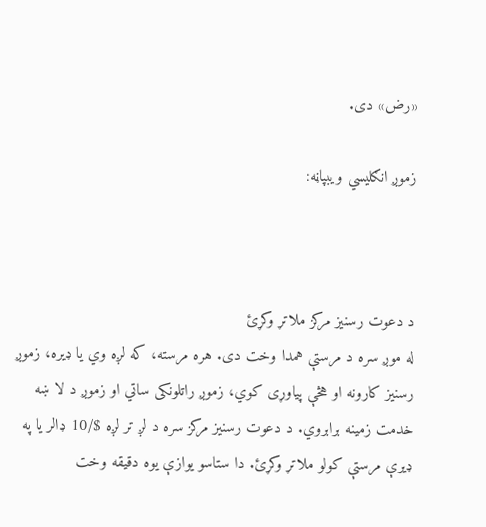«رض» دی.

زموږ انګلیسي ویبپاڼه:



د دعوت رسنیز مرکز ملاتړ وکړئ
له موږ سره د مرستې همدا وخت دی. هره مرسته، که لږه وي یا ډیره، زموږ رسنیز کارونه او هڅې پیاوړی کوي، زموږ راتلونکی ساتي او زموږ د لا ښه خدمت زمینه برابروي. د دعوت رسنیز مرکز سره د لږ تر لږه $/10 ډالر یا په ډیرې مرستې کولو ملاتړ وکړئ. دا ستاسو یوازې یوه دقیقه وخت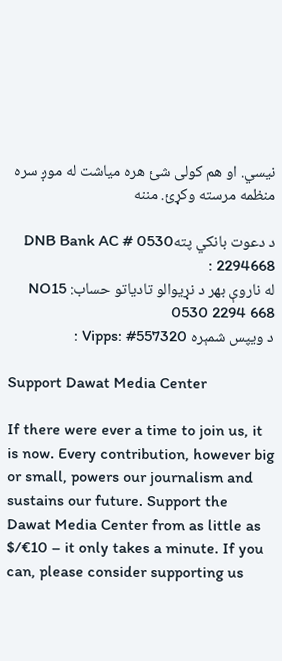نیسي. او هم کولی شئ هره میاشت له موږ سره منظمه مرسته وکړئ. مننه

د دعوت بانکي پتهDNB Bank AC # 0530 2294668 :
له ناروې بهر د نړیوالو تادیاتو حساب: NO15 0530 2294 668
د ویپس شمېره Vipps: #557320 :

Support Dawat Media Center

If there were ever a time to join us, it is now. Every contribution, however big or small, powers our journalism and sustains our future. Support the Dawat Media Center from as little as $/€10 – it only takes a minute. If you can, please consider supporting us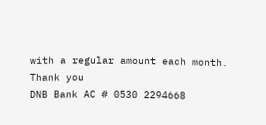with a regular amount each month. Thank you
DNB Bank AC # 0530 2294668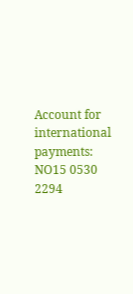Account for international payments: NO15 0530 2294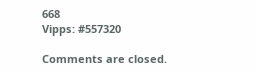668
Vipps: #557320

Comments are closed.